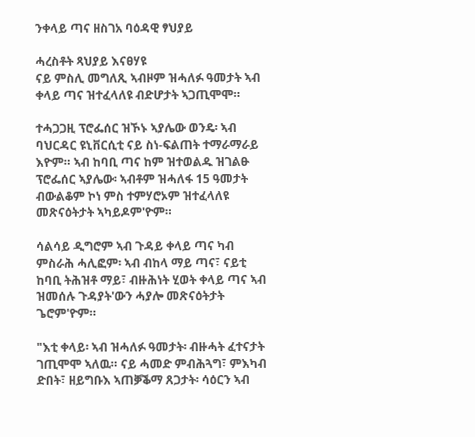ንቀላይ ጣና ዘስገአ ባዕዳዊ ፃህያይ

ሓረስቶት ጻህያይ እናፀሃዩ
ናይ ምስሊ መግለጺ ኣብዞም ዝሓለፉ ዓመታት ኣብ ቀላይ ጣና ዝተፈላለዩ ብድሆታት ኣጋጢሞሞ።

ተሓጋጋዚ ፕሮፌሰር ዝኾኑ ኣያሌው ወንዴ፡ ኣብ ባህርዳር ዩኒቨርሲቲ ናይ ስነ-ፍልጠት ተማራማራይ እዮም። ኣብ ከባቢ ጣና ከም ዝተወልዱ ዝገልፁ ፕሮፌሰር ኣያሌው፡ ኣብቶም ዝሓለፋ 15 ዓመታት ብውልቆም ኮነ ምስ ተምሃሮኦም ዝተፈላለዩ መጽናዕትታት ኣካይዶም'ዮም።

ሳልሳይ ዲግሮም ኣብ ጉዳይ ቀላይ ጣና ካብ ምስራሕ ሓሊፎም፡ ኣብ ብከላ ማይ ጣና፣ ናይቲ ከባቢ ትሕዝቶ ማይ፣ ብዙሕነት ሂወት ቀላይ ጣና ኣብ ዝመሰሉ ጉዳያት'ውን ሓያሎ መጽናዕትታት ጌሮም'ዮም።

"እቲ ቀላይ፡ ኣብ ዝሓለፉ ዓመታት፡ ብዙሓት ፈተናታት ገጢሞሞ ኣለዉ። ናይ ሓመድ ምብሕጓግ፣ ምእካብ ድበት፣ ዘይግቡእ ኣጠቓቕማ ጸጋታት፡ ሳዕርን ኣብ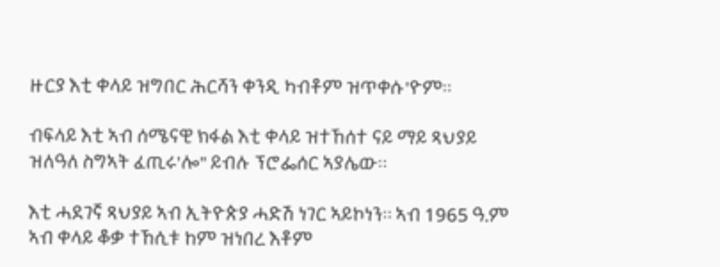ዙርያ እቲ ቀላይ ዝግበር ሕርሻን ቀንዲ ካብቶም ዝጥቀሱ'ዮም።

ብፍላይ እቲ ኣብ ሰሜናዊ ክፋል እቲ ቀላይ ዝተኸሰተ ናይ ማይ ጻህያይ ዝለዓለ ስግኣት ፈጢሩ'ሎ" ይብሉ ፕሮፌሰር ኣያሌው።

እቲ ሓደገኛ ጻህያይ ኣብ ኢትዮጵያ ሓድሽ ነገር ኣይኮነን። ኣብ 1965 ዓ.ም ኣብ ቀላይ ቆቃ ተኸሲቱ ከም ዝነበረ እቶም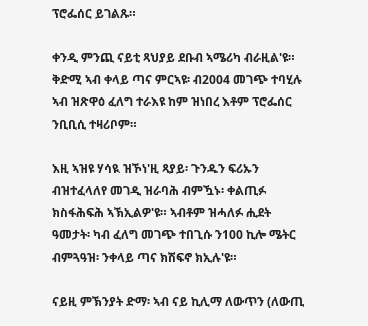ፕሮፌሰር ይገልጹ።

ቀንዲ ምንጪ ናይቲ ጻህያይ ደቡብ ኣሜሪካ ብራዚል'ዩ። ቅድሚ ኣብ ቀላይ ጣና ምርኣዩ፡ ብ2004 መገጭ ተባሂሉ ኣብ ዝጽዋዕ ፈለግ ተራእዩ ከም ዝነበረ እቶም ፕሮፌሰር ንቢቢሲ ተዛሪቦም።

እዚ ኣዝዩ ሃሳዪ ዝኾነ'ዚ ጻያይ፡ ጉንዱን ፍሪኡን ብዝተፈላለየ መገዲ ዝራባሕ ብምዃኑ፡ ቀልጢፉ ክስፋሕፍሕ ኣኽኢልዎ'ዩ። ኣብቶም ዝሓለፉ ሒደት ዓመታት፡ ካብ ፈለግ መገጭ ተበጊሱ ን100 ኪሎ ሜትር ብምጓዓዝ፡ ንቀላይ ጣና ክሽፍኖ ክኢሉ'ዩ።

ናይዚ ምኽንያት ድማ፡ ኣብ ናይ ኪሊማ ለውጥን (ለውጢ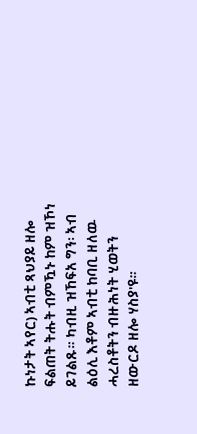ኩነታት ኣየር) ኣብቲ ጻህያይ ዘሎ ፍልጠት ትሑት ብምዃኑ ከም ዝኾነ ይገልጹ። ካብዚ ዝኸፍአ ግን፡ ኣብ ልዕሊ እቶም ኣብቲ ከባቢ ዘለዉ ሓረስቶትን ብዙሕነት ሂወትን ዘውርዶ ዘሎ ሃስያ'ዩ።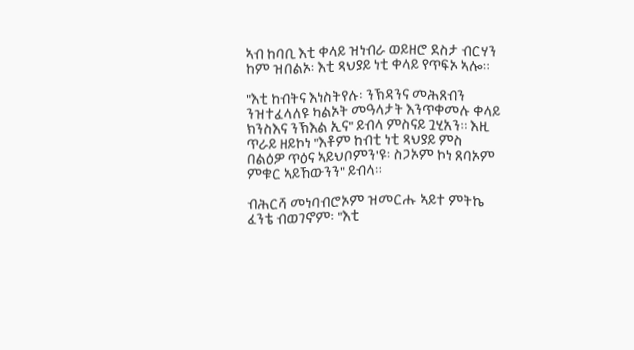ኣብ ከባቢ እቲ ቀላይ ዝነብራ ወይዘሮ ደስታ ብርሃን ከም ዝበልኦ፡ እቲ ጻህያይ ነቲ ቀላይ የጥፍኦ ኣሎ።

"እቲ ከብትና እነስትየሉ፡ ንኽዳንና መሕጸብን ንዝተፈላለዩ ካልኦት መዓላታት እንጥቀመሉ ቀላይ ክንስእና ንኽእል ኢና" ይብላ ምስናይ ጓሂአን። እዚ ጥራይ ዘይኮነ "እቶም ከብቲ ነቲ ጻህያይ ምስ በልዕዎ ጥዕና ኣይህቦምን'ዩ፡ ስጋኦም ኮነ ጸባኦም ምቁር ኣይኸውንን" ይብላ።

ብሕርሻ መነባብሮኦም ዝመርሑ ኣይተ ምትኬ ፈንቴ ብወገኖም፡ "እቲ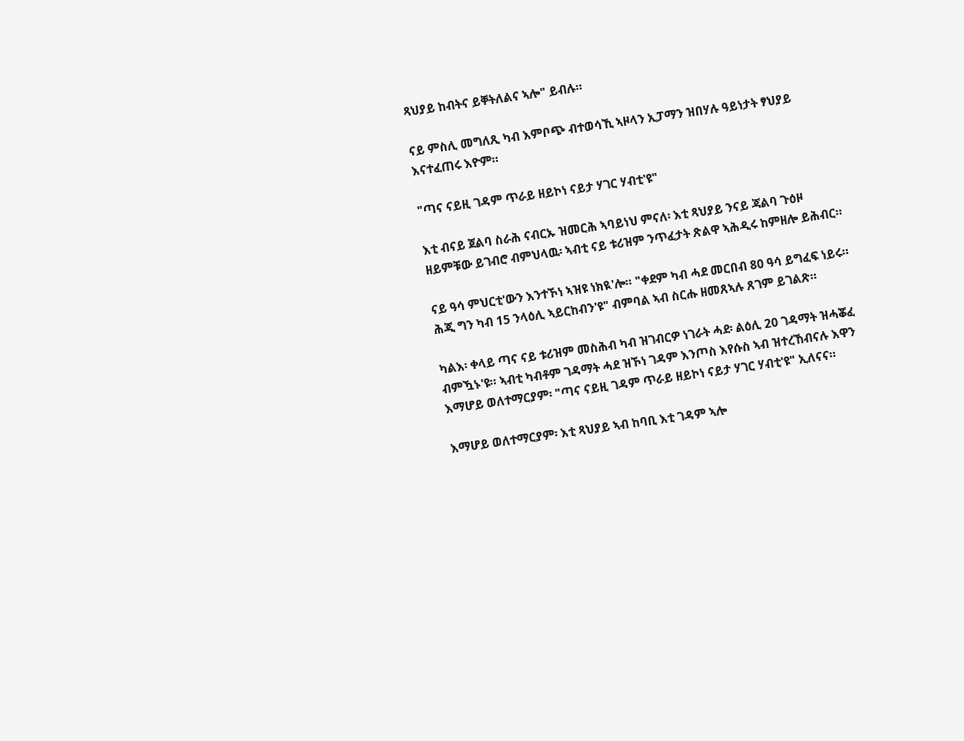ጻህያይ ከብትና ይቐትለልና ኣሎ" ይብሉ።

ናይ ምስሊ መግለጺ ካብ እምቦጭ ብተወሳኺ ኣዞላን ኢፓማን ዝበሃሉ ዓይነታት ፃህያይ እናተፈጠሩ እዮም።

"ጣና ናይዚ ገዳም ጥራይ ዘይኮነ ናይታ ሃገር ሃብቲ'ዩ"

እቲ ብናይ ጀልባ ስራሕ ናብርኡ ዝመርሕ ኣባይነህ ምናለ፡ እቲ ጻህያይ ንናይ ጃልባ ጉዕዞ ዘይምቹው ይገብሮ ብምህላዉ፡ ኣብቲ ናይ ቱሪዝም ንጥፈታት ጽልዋ ኣሕዲሩ ከምዘሎ ይሕብር።

ናይ ዓሳ ምህርቲ'ውን እንተኾነ ኣዝዩ ነክዪ'ሎ። "ቀደም ካብ ሓደ መርበብ 80 ዓሳ ይግፈፍ ነይሩ። ሕጂ ግን ካብ 15 ንላዕሊ ኣይርከብን'ዩ" ብምባል ኣብ ስርሑ ዘመጸኣሉ ጸገም ይገልጽ።

ካልእ፡ ቀላይ ጣና ናይ ቱሪዝም መስሕብ ካብ ዝገብርዎ ነገራት ሓደ፡ ልዕሊ 20 ገዳማት ዝሓቖፈ ብምዃኑ'ዩ። ኣብቲ ካብቶም ገዳማት ሓደ ዝኾነ ገዳም እንጦስ እየሱስ ኣብ ዝተረኸብናሉ እዋን እማሆይ ወለተማርያም፡ "ጣና ናይዚ ገዳም ጥራይ ዘይኮነ ናይታ ሃገር ሃብቲ'ዩ" ኢለናና።

እማሆይ ወለተማርያም፡ እቲ ጻህያይ ኣብ ከባቢ እቲ ገዳም ኣሎ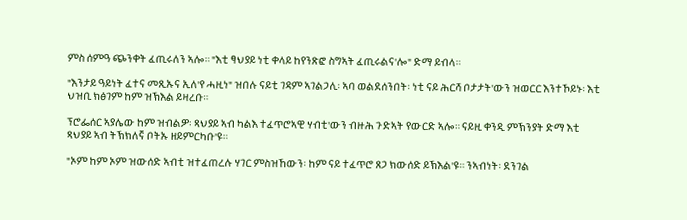ምስ ሰምዓ ጭንቀት ፈጢሩለን ኣሎ። "እቲ ፃህያይ ነቲ ቀላይ ከየንጽፎ ስግኣት ፈጢሩልና'ሎ" ድማ ይብላ።

"እንታይ ዓይነት ፈተና መጺኡና ኢለ'የ ሓዚነ" ዝበሉ ናይቲ ገዳም ኣገልጋሊ፡ ኣባ ወልደሰንበት፡ ነቲ ናይ ሕርሻ ቦታታት'ውን ዝወርር እንተኾይኑ፡ እቲ ህዝቢ ክፅገም ከም ዝኽእል ይዛረቡ።

ፕሮፌሰር ኣያሌው ከም ዝብልዎ፡ ጻህያይ ኣብ ካልእ ተፈጥሮኣዊ ሃብቲ'ውን ብዙሕ ጉድኣት የውርድ ኣሎ። ናይዚ ቀንዲ ምኽንያት ድማ እቲ ጻህያይ ኣብ ትኽክለኛ ቦትኡ ዘይምርካቡ'ዩ።

"ኦም ከም ኦም ዝውሰድ ኣብቲ ዝተፈጠረሉ ሃገር ምስዝኸውን፡ ከም ናይ ተፈጥሮ ጸጋ ክውሰድ ይኽእል'ዩ። ንኣብነት፡ ደንገል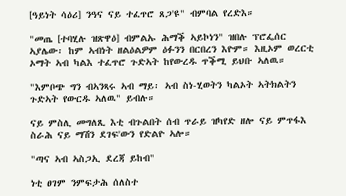[ዓይነት ሳዕሪ] ንዓና ናይ ተፈጥሮ ጸጋ'ዩ" ብምባል የረድእ።

"መጤ [ተባሂሉ ዝጽዋዕ] ብምልኡ ሕማቕ ኣይኮነን" ዝበሉ ፕሮፌሰር ኣያሌው፡ ከም ኣብነት ዘልዕልዎም ዕፉንን በርበረን እዮም። እዚኦም ወረርቲ ኦማት ኣብ ካልእ ተፈጥሮ ጉድኣት ከየውረዱ ጥቕሚ ይህቡ ኣለዉ።

"እምቦጭ ግን ብኣንጻሩ ኣብ ማይ፡ ኣብ ስነ-ሂወትን ካልኦት ኣትክልትን ጉድኣት የውርዱ ኣለዉ" ይብሉ።

ናይ ምስሊ መግለጺ እቲ ብጉልበት ሰብ ጥራይ ዝካየድ ዘሎ ናይ ምጥፋእ ስራሕ ናይ ማሽን ደገፍ'ውን የድልዮ ኣሎ።

"ጣና ኣብ ኣስጋኢ ደረጃ ይከብ"

ነቲ ፀገም ንምፍታሕ ሰለስተ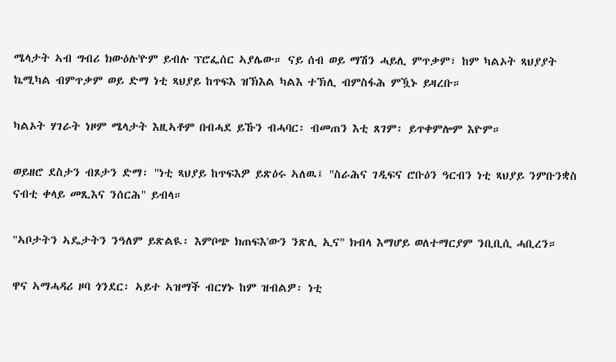ሜላታት ኣብ ግብሪ ክውዕሉ'ዮም ይብሉ ፕሮፌሰር ኣያሌው። ናይ ሰብ ወይ ማሽን ሓይሊ ምጥቃም፣ ከም ካልኦት ጻህያያት ኬሚካል ብምጥቃም ወይ ድማ ነቲ ጻህያይ ከጥፍእ ዝኽእል ካልእ ተኽሊ ብምስፋሕ ምዃኑ ይዛረቡ።

ካልኦት ሃገራት ነዞም ሜላታት እዚኣቶም በብሓደ ይኹን ብሓባር፡ ብመጠን እቲ ጸገም፡ ይጥቀምሎም እዮም።

ወይዘሮ ደስታን ብጾታን ድማ፡ "ነቲ ጻህያይ ከጥፍእዎ ይጽዕሩ ኣለዉ፤ "ስራሕና ገዲፍና ሮቡዕን ዓርብን ነቲ ጻህያይ ንምቡንቋስ ናብቲ ቀላይ መጺእና ንሰርሕ" ይብላ።

"ኣቦታትን ኣዴታትን ንዓለም ይጽልዪ፡ እምቦጭ ክጠፍእ'ውን ንጽሊ ኢና" ክብላ እማሆይ ወለተማርያም ንቢቢሲ ሓቢረን።

ዋና ኣማሓዳሪ ዞባ ጎንደር፡ ኣይተ ኣዝማች ብርሃኑ ከም ዝብልዎ፡ ነቲ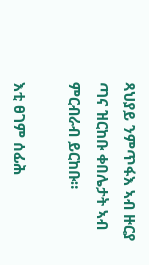ጻህያይ ንምጥፋእ ኣብ ዙርያ ጣና ዝርከቡ ቀበሌታት ኣብ ምርብራብ ይርከቡ።

እቲ ፀገም ሰፊሕ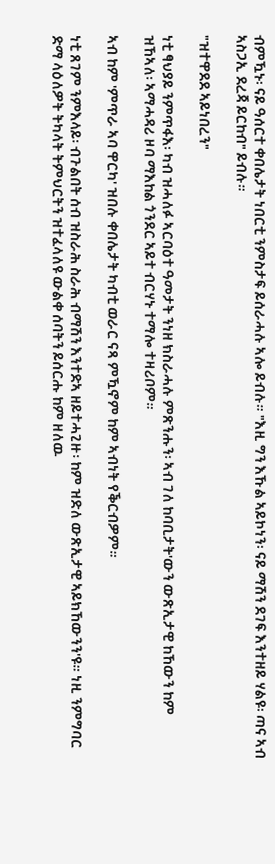ብምዃኑ፡ ናይ ዓሰርተ ቀበሌታት ነበርቲ ንምስታፍ ይሰራሓሉ ኣሎ ይብሉ። "እዚ ግን እኹል ኣይኮነን፡ ናይ ማሽን ደገፍ እንተዘይ ሃልዩ፡ ጣና ኣብ ኣስጋኢ ደረጃ ይርከብ" ይብሉ።

"ዝተዋደደ ኣይነበረን"

ነቲ ፃህያይ ንምጥፋእ፡ ካብ ዝሓለፉ ኣርባዕተ ዓመታት ንነዘ ክስራሓሉ ምጽንሑን፡ ኣብ ገለ ከባቢታት'ውን ውጽኢታዊ ከኸውን ከም ዝኸኣለ፡ ኣማሓዳሪ ዞባ ማእከል ጎንደር ኣይተ ብርሃኑ ተማሎ ተዛሪቦም።

ኣብ ከም 'ምጥራ ኣባ ዋርካ' ዝበሉ ቀበሌታት ካብቲ ወራር ናጻ ምዃኖም ከም ኣብነት የቕርብዎም።

ነቲ ጸገም ንምእላይ፡ ብጉልበት ሰብ ዝስራሕ ስራሕ ብማሽን እንተድኣ ዘይተሓጊዙ፡ ከም ዝድለ ውጽኢታዊ ኣይክኸውንን'ዩ። ነዚ ንምግባር ድማ ላዕለዎት ትካላት ትምህርትን ዝተፈላለዩ ውልቀ ሰባትን ይሰርሑ ከም ዘለዉ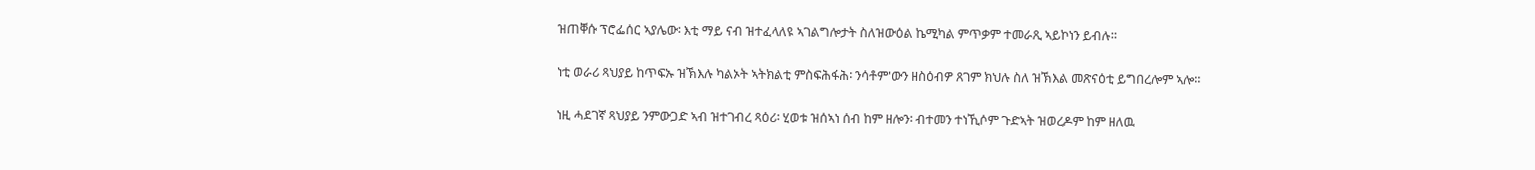ዝጠቐሱ ፕሮፌሰር ኣያሌው፡ እቲ ማይ ናብ ዝተፈላለዩ ኣገልግሎታት ስለዝውዕል ኬሚካል ምጥቃም ተመራጺ ኣይኮነን ይብሉ።

ነቲ ወራሪ ጻህያይ ከጥፍኡ ዝኽእሉ ካልኦት ኣትክልቲ ምስፍሕፋሕ፡ ንሳቶም'ውን ዘስዕብዎ ጸገም ክህሉ ስለ ዝኽእል መጽናዕቲ ይግበረሎም ኣሎ።

ነዚ ሓደገኛ ጻህያይ ንምውጋድ ኣብ ዝተገብረ ጻዕሪ፡ ሂወቱ ዝሰኣነ ሰብ ከም ዘሎን፡ ብተመን ተነኺሶም ጉድኣት ዝወረዶም ከም ዘለዉ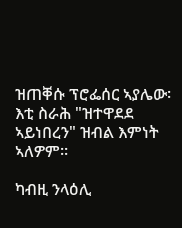ዝጠቐሱ ፕሮፌሰር ኣያሌው፡ እቲ ስራሕ "ዝተዋደደ ኣይነበረን" ዝብል እምነት ኣለዎም።

ካብዚ ንላዕሊ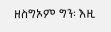ዘስግኦም ግን፡ እዚ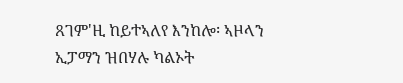ጸገም'ዚ ከይተኣለየ እንከሎ፡ ኣዞላን ኢፓማን ዝበሃሉ ካልኦት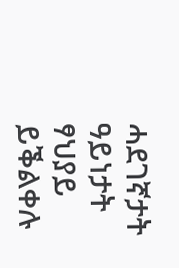ሓደገኛታት ዓይነታት ፃህያይ ይቕልቀሉ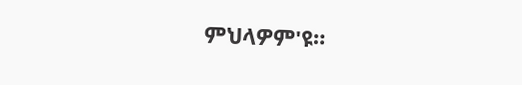ምህላዎም'ዩ።